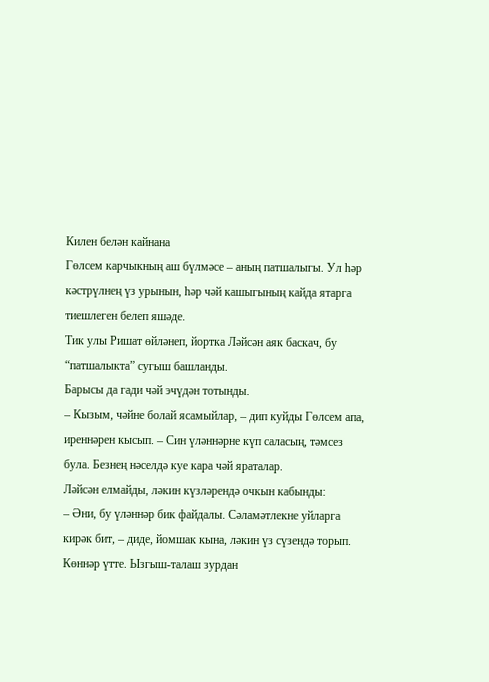Килен белән кайнана
Гөлсем карчыкның аш бүлмәсе – аның патшалыгы. Ул һәр кәстрүлнең үз урынын, һәр чәй кашыгының кайда ятарга тиешлеген белеп яшәде.
Тик улы Ришат өйләнеп, йортка Ләйсән аяк баскач, бу “патшалыкта” сугыш башланды.
Барысы да гади чәй эчүдән тотынды.
– Кызым, чәйне болай ясамыйлар, – дип куйды Гөлсем апа, иреннәрен кысып. – Син үләннәрне күп саласың, тәмсез була. Безнең нәселдә куе кара чәй яраталар.
Ләйсән елмайды, ләкин күзләрендә очкын кабынды:
– Әни, бу үләннәр бик файдалы. Сәламәтлекне уйларга кирәк бит, – диде, йомшак кына, ләкин үз сүзендә торып.
Көннәр үтте. Ызгыш-талаш зурдан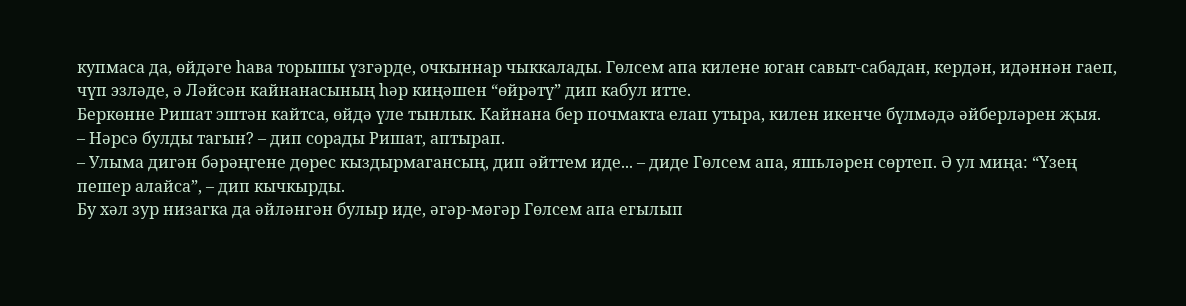купмаса да, өйдәге һава торышы үзгәрде, очкыннар чыккалады. Гөлсем апа килене юган савыт-сабадан, кердән, идәннән гаеп, чүп эзләде, ә Ләйсән кайнанасының һәр киңәшен “өйрәтү” дип кабул итте.
Беркөнне Ришат эштән кайтса, өйдә үле тынлык. Кайнана бер почмакта елап утыра, килен икенче бүлмәдә әйберләрен җыя.
– Нәрсә булды тагын? – дип сорады Ришат, аптырап.
– Улыма дигән бәрәңгене дөрес кыздырмагансың, дип әйттем иде... – диде Гөлсем апа, яшьләрен сөртеп. Ә ул миңа: “Үзең пешер алайса”, – дип кычкырды.
Бу хәл зур низагка да әйләнгән булыр иде, әгәр-мәгәр Гөлсем апа егылып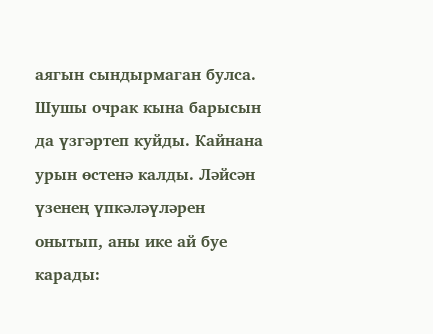аягын сындырмаган булса. Шушы очрак кына барысын да үзгәртеп куйды. Кайнана урын өстенә калды. Ләйсән үзенең үпкәләүләрен онытып, аны ике ай буе карады: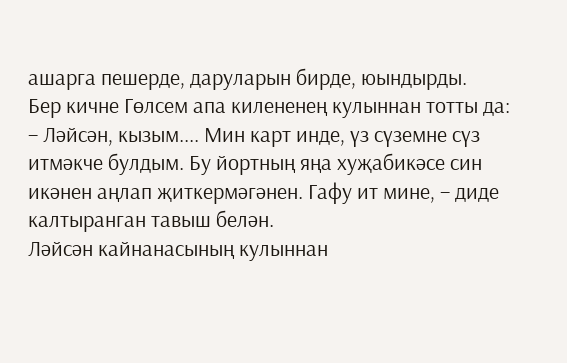ашарга пешерде, даруларын бирде, юындырды.
Бер кичне Гөлсем апа килененең кулыннан тотты да:
– Ләйсән, кызым.... Мин карт инде, үз сүземне сүз итмәкче булдым. Бу йортның яңа хуҗабикәсе син икәнен аңлап җиткермәгәнен. Гафу ит мине, – диде калтыранган тавыш белән.
Ләйсән кайнанасының кулыннан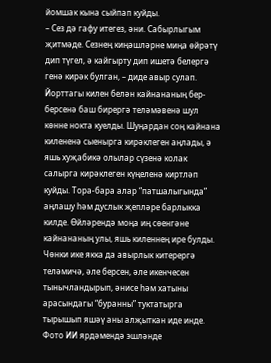йомшак кына сыйпап куйды.
– Сез дә гафу итегез, әни. Сабырлыгым җитмәде. Сезнең киңәшләрне миңа өйрәтү дип түгел, ә кайгырту дип ишетә белергә генә кирәк булган, – диде авыр сулап.
Йорттагы килен белән кайнананың бер-берсенә баш бирергә теләмәвенә шул көнне нокта куелды. Шуңардан соң кайнана килененә сыенырга кирәклеген аңлады, ә яшь хуҗабикә олылар сүзенә колак салырга кирәклеген күңеленә киртләп куйды. Тора-бара алар “патшалыгында” аңлашу һәм дуслык җепләре барлыкка килде. Өйләрендә моңа иң сөенгәне кайнананың улы, яшь киленнең ире булды. Чөнки ике якка да авырлык китерергә теләмичә, әле берсен, әле икенчесен тынычландырып, әнисе һәм хатыны арасындагы “буранны” туктатырга тырышып яшәү аны алҗыткан иде инде.
Фото ИИ ярдәмендә эшләнде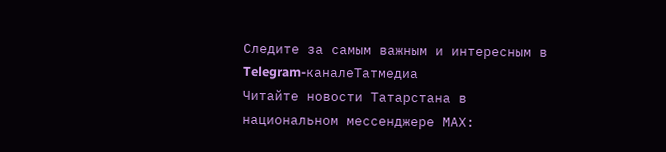Следите за самым важным и интересным в Telegram-каналеТатмедиа
Читайте новости Татарстана в национальном мессенджере MАХ: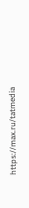https://max.ru/tatmedia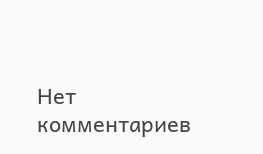Нет комментариев